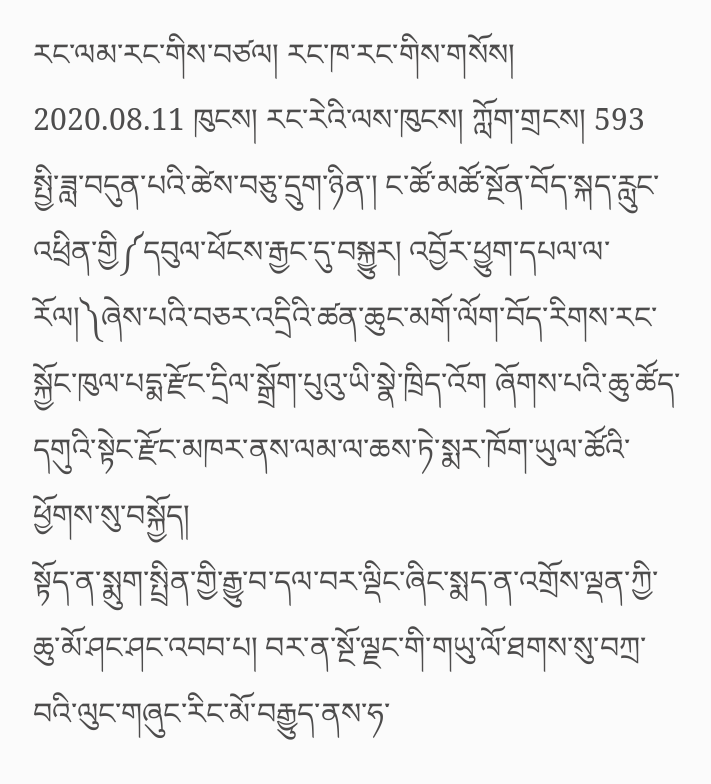རང་ལམ་རང་གིས་བཙལ། རང་ཁ་རང་གིས་གསོས།
2020.08.11 ཁུངས། རང་རེའི་ལས་ཁུངས། ཀློག་གྲངས། 593
སྤྱི་ཟླ་བདུན་པའི་ཚེས་བཅུ་དྲུག་ཉིན་། ང་ཚོ་མཚོ་སྔོན་བོད་སྐད་རླུང་འཕྲིན་གྱི༼དབུལ་ཕོངས་རྒྱང་དུ་བསྐྱུར། འབྱོར་ཕྱུག་དཔལ་ལ་རོལ།༽ཞེས་པའི་བཅར་འདྲིའི་ཚན་ཆུང་མགོ་ལོག་བོད་རིགས་རང་སྐྱོང་ཁུལ་པདྨ་རྫོང་དྲིལ་སྒྲོག་པུའུ་ཡི་སྣེ་ཁྲིད་འོག ཞོགས་པའི་ཆུ་ཚོད་དགུའི་སྟེང་རྫོང་མཁར་ནས་ལམ་ལ་ཆས་ཏེ་སྨར་ཁོག་ཡུལ་ཚོའི་ཕྱོགས་སུ་བསྐྱོད།
སྟོད་ན་སྨུག་སྤྲིན་གྱི་རྒྱུ་བ་དལ་བར་ལྡིང་ཞིང་སྨད་ན་འགྲོས་ལྡན་ཀྱི་ཆུ་མོ་ཤང་ཤང་འབབ་པ། བར་ན་སྔོ་ལྗང་གི་གཡུ་ལོ་ཐགས་སུ་བཀྲ་བའི་ལུང་གཞུང་རིང་མོ་བརྒྱུད་ནས་ཧ་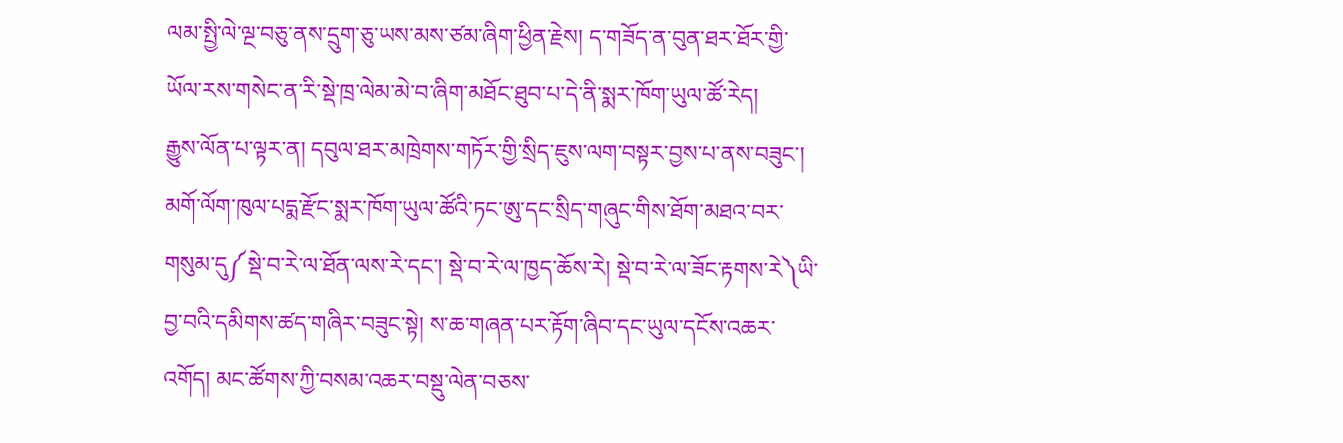ལམ་སྤྱི་ལེ་ལྔ་བཅུ་ནས་དྲུག་ཅུ་ཡས་མས་ཙམ་ཞིག་ཕྱིན་རྗེས། ད་གཟོད་ན་བུན་ཐར་ཐོར་གྱི་ཡོལ་རས་གསེང་ན་རི་སྡེ་ཁྲ་ལེམ་མེ་བ་ཞིག་མཐོང་ཐུབ་པ་དེ་ནི་སྨར་ཁོག་ཡུལ་ཚོ་རེད།
རྒྱུས་ལོན་པ་ལྟར་ན། དབུལ་ཐར་མཁྲེགས་གཏོར་གྱི་སྲིད་ཇུས་ལག་བསྟར་བྱས་པ་ནས་བཟུང་། མགོ་ལོག་ཁུལ་པདྨ་རྫོང་སྨར་ཁོག་ཡུལ་ཚོའི་ཏང་ཨུ་དང་སྲིད་གཞུང་གིས་ཐོག་མཐའ་བར་གསུམ་དུ༼སྡེ་བ་རེ་ལ་ཐོན་ལས་རེ་དང་། སྡེ་བ་རེ་ལ་ཁྱད་ཆོས་རེ། སྡེ་བ་རེ་ལ་ཟོང་རྟགས་རེ༽ཡི་བྱ་བའི་དམིགས་ཚད་གཞིར་བཟུང་སྟེ། ས་ཆ་གཞན་པར་རྟོག་ཞིབ་དང་ཡུལ་དངོས་འཆར་འགོད། མང་ཚོགས་ཀྱི་བསམ་འཆར་བསྡུ་ལེན་བཅས་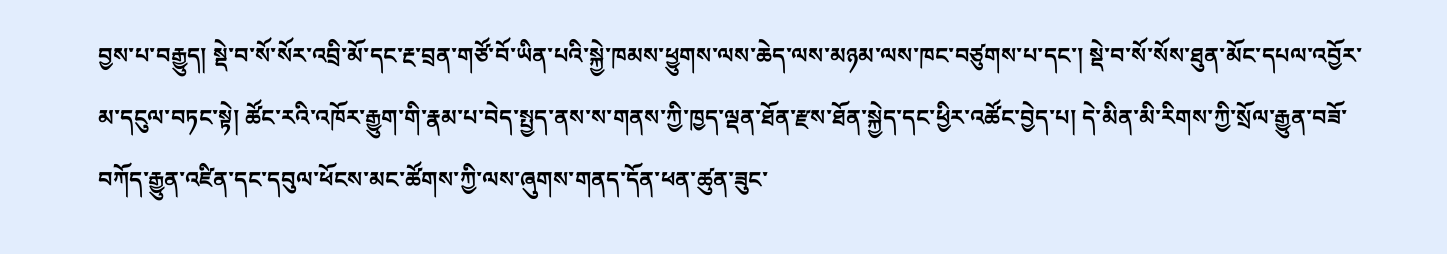བྱས་པ་བརྒྱུད། སྡེ་བ་སོ་སོར་འབྲི་མོ་དང་རྔ་བྲན་གཙོ་བོ་ཡིན་པའི་སྐྱེ་ཁམས་ཕྱུགས་ལས་ཆེད་ལས་མཉམ་ལས་ཁང་བཙུགས་པ་དང་། སྡེ་བ་སོ་སོས་ཐུན་མོང་དཔལ་འབྱོར་མ་དངུལ་བཏང་སྟེ། ཚོང་རའི་འཁོར་རྒྱུག་གི་རྣམ་པ་བེད་སྤྱད་ནས་ས་གནས་ཀྱི་ཁྱད་ལྡན་ཐོན་རྫས་ཐོན་སྐྱེད་དང་ཕྱིར་འཚོང་བྱེད་པ། དེ་མིན་མི་རིགས་ཀྱི་སྲོལ་རྒྱུན་བཟོ་བཀོད་རྒྱུན་འཛིན་དང་དབུལ་ཕོངས་མང་ཚོགས་ཀྱི་ལས་ཞུགས་གནད་དོན་ཕན་ཚུན་ཟུང་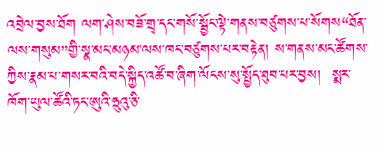འབྲེལ་བྱས་ཐོག ལག་ཤེས་བཟོ་གྲྭ་དང་གསོ་སྦྱོང་ལྟེ་གནས་བཙུགས་པ་སོགས“ཐོན་ལས་གསུམ”གྱི་སྣ་མང་མཉམ་ལས་ཁང་བཙུགས་པར་བརྟེན། ས་གནས་མང་ཚོགས་ཀྱིས་རྣམ་པ་གསར་བའི་བདེ་སྐྱིད་འཚོ་བ་ཞིག་ལོངས་སུ་སྤྱོད་ཐུབ་པར་བྱས།  སྨར་ཁོག་ཡུལ་ཚོའི་ཏང་ཨུའི་ཧྲུའུ་ཅི་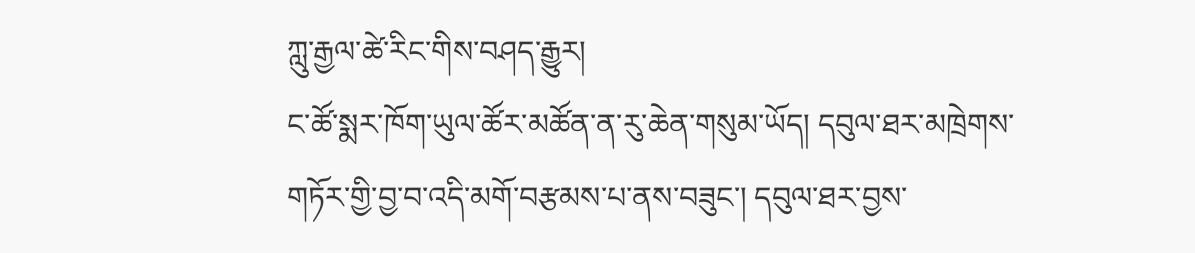ཀླུ་རྒྱལ་ཚེ་རིང་གིས་བཤད་རྒྱུར།
ང་ཚོ་སྨར་ཁོག་ཡུལ་ཚོར་མཚོན་ན་རུ་ཆེན་གསུམ་ཡོད། དབུལ་ཐར་མཁྲེགས་གཏོར་གྱི་བྱ་བ་འདི་མགོ་བརྩམས་པ་ནས་བཟུང་། དབུལ་ཐར་བྱས་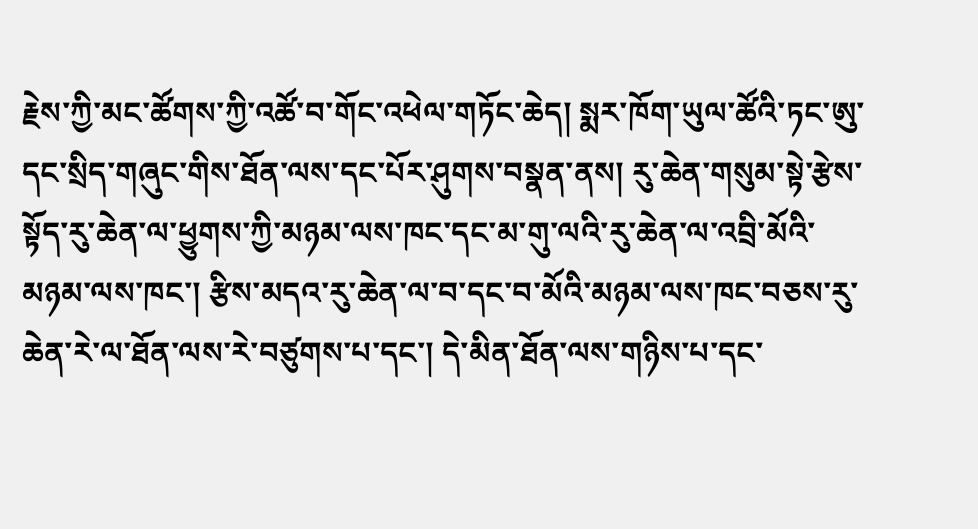རྗེས་ཀྱི་མང་ཚོགས་ཀྱི་འཚོ་བ་གོང་འཕེལ་གཏོང་ཆེད། སྨར་ཁོག་ཡུལ་ཚོའི་ཏང་ཨུ་དང་སྲིད་གཞུང་གིས་ཐོན་ལས་དང་པོར་ཤུགས་བསྣན་ནས། རུ་ཆེན་གསུམ་སྟེ་རྩེས་སྟོད་རུ་ཆེན་ལ་ཕྱུགས་ཀྱི་མཉམ་ལས་ཁང་དང་མ་གུ་ལའི་རུ་ཆེན་ལ་འབྲི་མོའི་མཉམ་ལས་ཁང་། རྩིས་མདའ་རུ་ཆེན་ལ་བ་དང་བ་མོའི་མཉམ་ལས་ཁང་བཅས་རུ་ཆེན་རེ་ལ་ཐོན་ལས་རེ་བཙུགས་པ་དང་། དེ་མིན་ཐོན་ལས་གཉིས་པ་དང་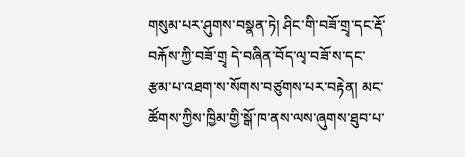གསུམ་པར་ཤུགས་བསྣན་ཏེ། ཤིང་གི་བཟོ་གྲྭ་དང་རྡོ་བརྐོས་ཀྱི་བཟོ་གྲྭ དེ་བཞིན་བོད་ལྭ་བཟོ་ས་དང་རྩམ་པ་འཐག་ས་སོགས་བཙུགས་པར་བརྟེན། མང་ཚོགས་ཀྱིས་ཁྱིམ་གྱི་སྒོ་ཁ་ནས་ལས་ཞུགས་ཐུབ་པ་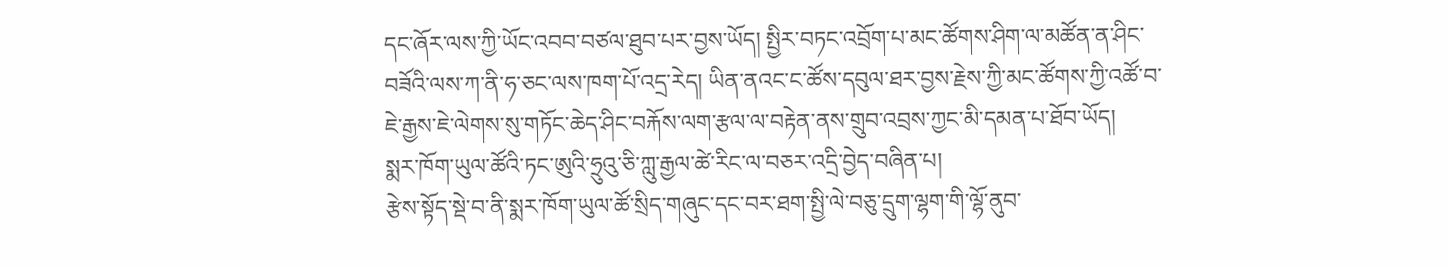དང་ཞོར་ལས་ཀྱི་ཡོང་འབབ་བཙལ་ཐུབ་པར་བྱས་ཡོད། སྤྱིར་བཏང་འབྲོག་པ་མང་ཚོགས་ཤིག་ལ་མཚོན་ན་ཤིང་བཟོའི་ལས་ཀ་ནི་ཧ་ཅང་ལས་ཁག་པོ་འདྲ་རེད། ཡིན་ནའང་ང་ཚོས་དབུལ་ཐར་བྱས་རྗེས་ཀྱི་མང་ཚོགས་ཀྱི་འཚོ་བ་ཇེ་རྒྱས་ཇེ་ལེགས་སུ་གཏོང་ཆེད་ཤིང་བརྐོས་ལག་རྩལ་ལ་བརྟེན་ནས་གྲུབ་འབྲས་ཀྱང་མི་དམན་པ་ཐོབ་ཡོད།
སྨར་ཁོག་ཡུལ་ཚོའི་ཏང་ཨུའི་ཧྲུའུ་ཅི་ཀླུ་རྒྱལ་ཚེ་རིང་ལ་བཅར་འདྲི་བྱེད་བཞིན་པ།
རྩེས་སྟོད་སྡེ་བ་ནི་སྨར་ཁོག་ཡུལ་ཚོ་སྲིད་གཞུང་དང་བར་ཐག་སྤྱི་ལེ་བཅུ་དྲུག་ལྷག་གི་ལྷོ་ནུབ་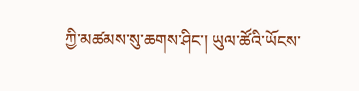ཀྱི་མཚམས་སུ་ཆགས་ཤིང་། ཡུལ་ཚོའི་ཡོངས་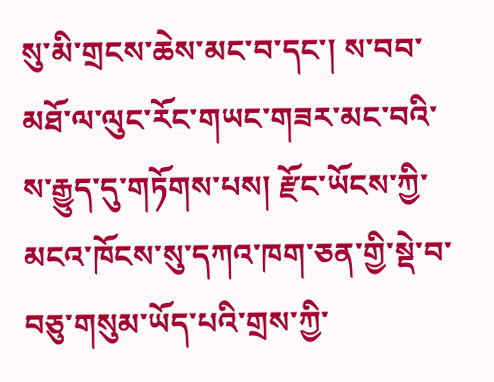སུ་མི་གྲངས་ཆེས་མང་བ་དང་། ས་བབ་མཐོ་ལ་ལུང་རོང་གཡང་གཟར་མང་བའི་ས་རྒྱུད་དུ་གཏོགས་པས། རྫོང་ཡོངས་ཀྱི་མངའ་ཁོངས་སུ་དཀའ་ཁག་ཅན་གྱི་སྡེ་བ་བཅུ་གསུམ་ཡོད་པའི་གྲས་ཀྱི་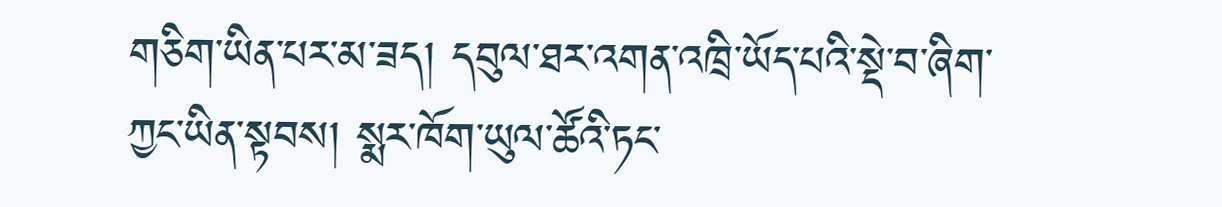གཅིག་ཡིན་པར་མ་ཟད། དབུལ་ཐར་འགན་འཁྲི་ཡོད་པའི་སྡེ་བ་ཞིག་ཀྱང་ཡིན་སྟབས། སྨར་ཁོག་ཡུལ་ཚོའི་ཏང་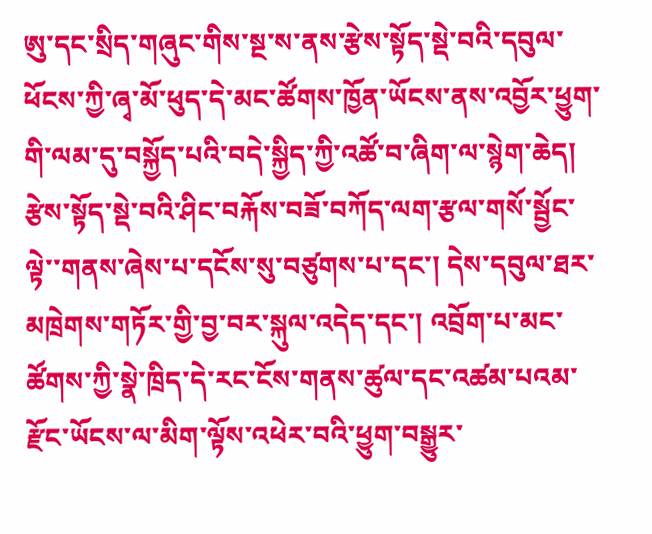ཨུ་དང་སྲིད་གཞུང་གིས་སྔ་ས་ནས་རྩེས་སྟོད་སྡེ་བའི་དབུལ་ཕོངས་ཀྱི་ཞྭ་མོ་ཕུད་དེ་མང་ཚོགས་ཁྱོན་ཡོངས་ནས་འབྱོར་ཕྱུག་གི་ལམ་དུ་བསྐྱོད་པའི་བདེ་སྐྱིད་ཀྱི་འཚོ་བ་ཞིག་ལ་སྙེག་ཆེད། རྩེས་སྟོད་སྡེ་བའི་ཤིང་བརྐོས་བཟོ་བཀོད་ལག་རྩལ་གསོ་སྦྱོང་ལྟེ་་གནས་ཞེས་པ་དངོས་སུ་བཙུགས་པ་དང་། དེས་དབུལ་ཐར་མཁྲེགས་གཏོར་གྱི་བྱ་བར་སྐུལ་འདེད་དང་། འབྲོག་པ་མང་ཚོགས་ཀྱི་སྣེ་ཁྲིད་དེ་རང་ངོས་གནས་ཚུལ་དང་འཚམ་པའམ་རྫོང་ཡོངས་ལ་མིག་ལྟོས་འཕེར་བའི་ཕྱུག་བསྒྱུར་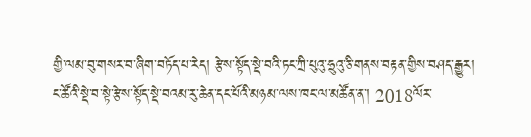གྱི་ལམ་བུ་གསར་བ་ཞིག་བཏོད་པ་རེད། རྩེས་སྟོད་སྡེ་བའི་ཏང་ཀྲི་པུའུ་ཧྲུའུ་ཅི་གནས་བརྟན་གྱིས་བཤད་རྒྱུར།
ང་ཚོའི་སྡེ་བ་སྟེ་རྩེས་སྟོད་སྡེ་བའམ་རུ་ཆེན་དང་པོའི་མཉམ་ལས་ཁང་ལ་མཚོན་ན་། 2018ལོར་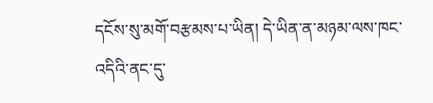དངོས་སུ་མགོ་བརྩམས་པ་ཡིན། དེ་ཡིན་ན་མཉམ་ལས་ཁང་འདིའི་ནང་དུ་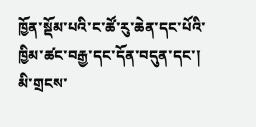ཁྱོན་སྡོམ་པའི་ང་ཚོ་རུ་ཆེན་དང་པོའི་ཁྱིམ་ཚང་བརྒྱ་དང་དོན་བདུན་དང་། མི་གྲངས་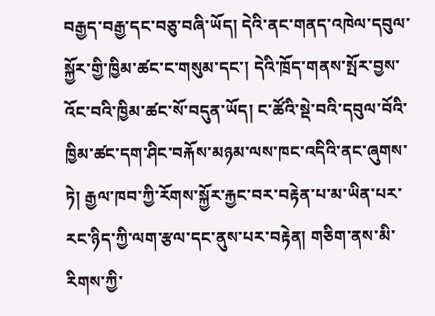བརྒྱད་བརྒྱ་དང་བཅུ་བཞི་ཡོད། དེའི་ནང་གནད་འཁེལ་དབུལ་སྐྱོར་གྱི་ཁྱིམ་ཚང་ང་གསུམ་དང་། དེའི་ཁྲོད་གནས་སྤོར་བྱས་འོང་བའི་ཁྱིམ་ཚང་སོ་བདུན་ཡོད། ང་ཚོའི་སྡེ་བའི་དབུལ་བོའི་ཁྱིམ་ཚང་དག་ཤིང་བརྐོས་མཉམ་ལས་ཁང་འདིའི་ནང་ཞུགས་ཏེ། རྒྱལ་ཁབ་ཀྱི་རོགས་སྐྱོར་རྐྱང་བར་བརྟེན་པ་མ་ཡིན་པར་རང་ཉིད་ཀྱི་ལག་རྩལ་དང་ནུས་པར་བརྟེན། གཅིག་ནས་མི་རིགས་ཀྱི་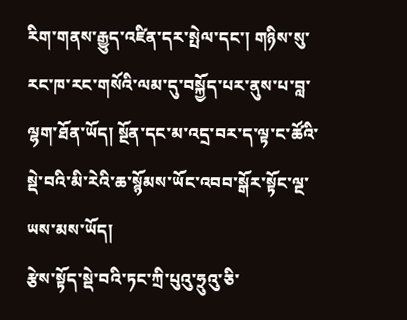རིག་གནས་རྒྱུད་འཛིན་དར་སྤེལ་དང་། གཉིས་སུ་རང་ཁ་རང་གསོའི་ལམ་དུ་བསྐྱོད་པར་ནུས་པ་བླ་ལྷག་ཐོན་ཡོད། སྔོན་དང་མ་འདྲ་བར་ད་ལྟ་ང་ཚོའི་སྡེ་བའི་མི་རེའི་ཆ་སྙོམས་ཡོང་འབབ་སྒོར་སྟོང་ལྔ་ཡས་མས་ཡོད།
རྩེས་སྟོད་སྡེ་བའི་ཏང་ཀྲི་པུའུ་ཧྲུའུ་ཅི་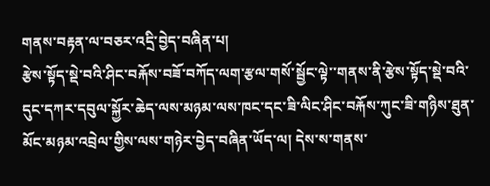གནས་བརྟན་ལ་བཅར་འདྲི་བྱེད་བཞིན་པ།
རྩེས་སྟོད་སྡེ་བའི་ཤིང་བརྐོས་བཟོ་བཀོད་ལག་རྩལ་གསོ་སྦྱོང་ལྟེ་་གནས་ནི་རྩེས་སྟོད་སྡེ་བའི་དུང་དཀར་དབུལ་སྐྱོར་ཆེད་ལས་མཉམ་ལས་ཁང་དང་ཟི་ལིང་ཤིང་བརྐོས་ཀུང་ཟི་གཉིས་ཐུན་མོང་མཉམ་འབྲེལ་གྱིས་ལས་གཉེར་བྱེད་བཞིན་ཡོད་ལ། དེས་ས་གནས་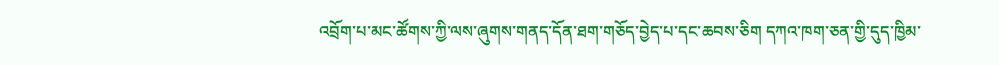འབྲོག་པ་མང་ཚོགས་ཀྱི་ལས་ཞུགས་གནད་དོན་ཐག་གཅོད་བྱེད་པ་དང་ཆབས་ཅིག དཀའ་ཁག་ཅན་གྱི་དུད་ཁྱིམ་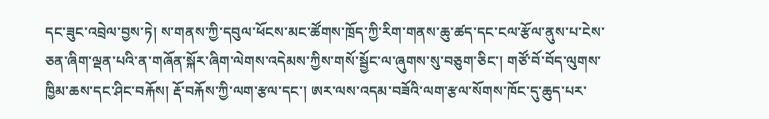དང་ཟུང་འབྲེལ་བྱས་ཏེ། ས་གནས་ཀྱི་དབུལ་ཕོངས་མང་ཚོགས་ཁྲོད་ཀྱི་རིག་གནས་ཆུ་ཚད་དང་ངལ་རྩོལ་ནུས་པ་ངེས་ཅན་ཞིག་ལྡན་པའི་ན་གཞོན་སྐོར་ཞིག་ལེགས་འདེམས་ཀྱིས་གསོ་སྦྱོང་ལ་ཞུགས་སུ་བཅུག་ཅིང་། གཙོ་བོ་བོད་ལུགས་ཁྱིམ་ཆས་དང་ཤིང་བརྐོས། རྡོ་བརྐོས་ཀྱི་ལག་རྩལ་དང་། ཨར་ལས་འདམ་བཟོའི་ལག་རྩལ་སོགས་ཁོང་དུ་ཆུད་པར་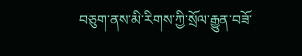བཅུག་ནས་མི་རིགས་ཀྱི་སྲོལ་རྒྱུན་བཟོ་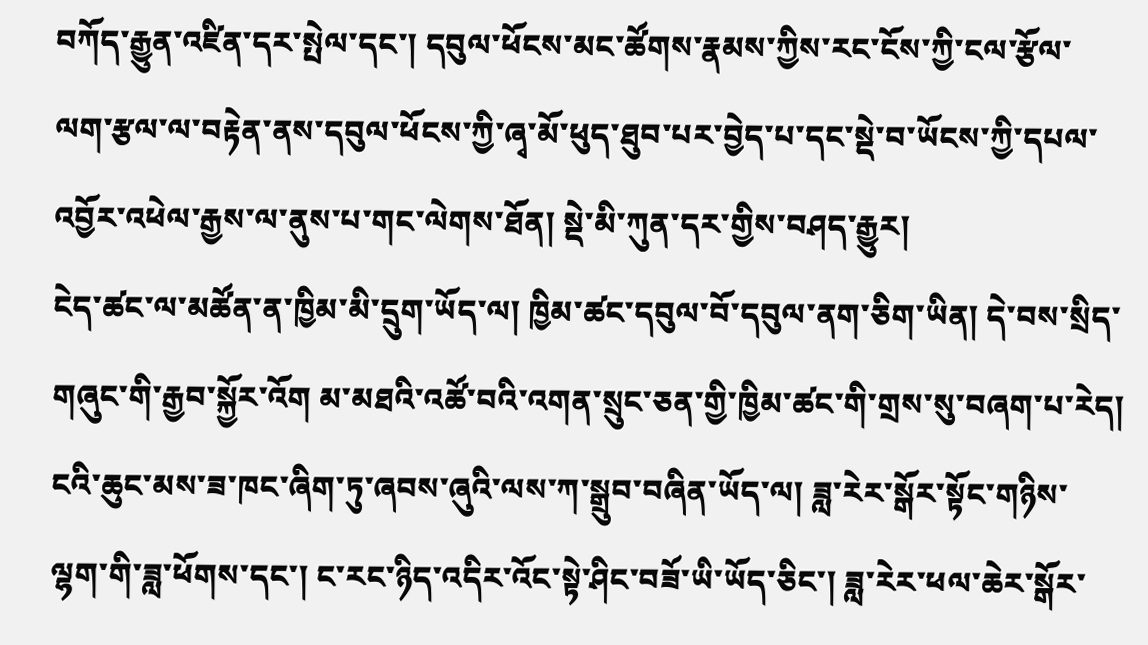བཀོད་རྒྱུན་འཛིན་དར་སྤེལ་དང་། དབུལ་ཕོངས་མང་ཚོགས་རྣམས་ཀྱིས་རང་ངོས་ཀྱི་ངལ་རྩོལ་ལག་རྩལ་ལ་བརྟེན་ནས་དབུལ་ཕོངས་ཀྱི་ཞྭ་མོ་ཕུད་ཐུབ་པར་བྱེད་པ་དང་སྡེ་བ་ཡོངས་ཀྱི་དཔལ་འབྱོར་འཕེལ་རྒྱས་ལ་ནུས་པ་གང་ལེགས་ཐོན། སྡེ་མི་ཀུན་དར་གྱིས་བཤད་རྒྱུར།
ངེད་ཚང་ལ་མཚོན་ན་ཁྱིམ་མི་དྲུག་ཡོད་ལ། ཁྱིམ་ཚང་དབུལ་བོ་དབུལ་ནག་ཅིག་ཡིན། དེ་བས་སྲིད་གཞུང་གི་རྒྱབ་སྐྱོར་འོག མ་མཐའི་འཚོ་བའི་འགན་སྲུང་ཅན་གྱི་ཁྱིམ་ཚང་གི་གྲས་སུ་བཞག་པ་རེད། ངའི་ཆུང་མས་ཟ་ཁང་ཞིག་ཏུ་ཞབས་ཞུའི་ལས་ཀ་སྒྲུབ་བཞིན་ཡོད་ལ། ཟླ་རེར་སྒོར་སྟོང་གཉིས་ལྷག་གི་ཟླ་ཕོགས་དང་། ང་རང་ཉིད་འདིར་འོང་སྟེ་ཤིང་བཟོ་ཡི་ཡོད་ཅིང་། ཟླ་རེར་ཕལ་ཆེར་སྒོར་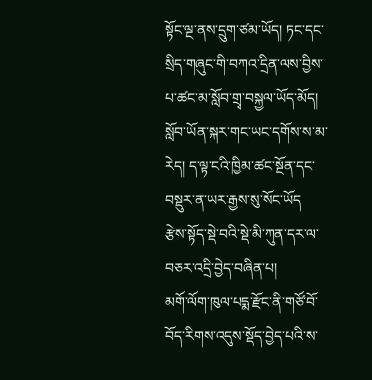སྟོང་ལྔ་ནས་དྲུག་ཙམ་ཡོད། ཏང་དང་སྲིད་གཞུང་གི་བཀའ་དྲིན་ལས་བྱིས་པ་ཚང་མ་སློབ་གྲྭ་བསྐྱལ་ཡོད་མོད། སློབ་ཡོན་སྐར་གང་ཡང་དགོས་ས་མ་རེད། ད་ལྟ་ངའི་ཁྱིམ་ཚང་སྔོན་དང་བསྡུར་ན་ཡར་རྒྱས་སུ་སོང་ཡོད
རྩེས་སྟོད་སྡེ་བའི་སྡེ་མི་ཀུན་དར་ལ་བཅར་འདྲི་བྱེད་བཞིན་པ།
མགོ་ལོག་ཁུལ་པདྨ་རྫོང་ནི་གཙོ་བོ་བོད་རིགས་འདུས་སྡོད་བྱེད་པའི་ས་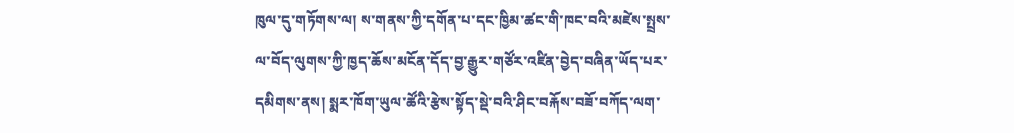ཁུལ་དུ་གཏོགས་ལ། ས་གནས་ཀྱི་དགོན་པ་དང་ཁྱིམ་ཚང་གི་ཁང་བའི་མཛེས་སྤྲས་ལ་བོད་ལུགས་ཀྱི་ཁྱད་ཆོས་མངོན་དོད་བྱ་རྒྱུར་གཙོར་འཛིན་བྱེད་བཞིན་ཡོད་པར་དམིགས་ནས། སྨར་ཁོག་ཡུལ་ཚོའི་རྩེས་སྟོད་སྡེ་བའི་ཤིང་བརྐོས་བཟོ་བཀོད་ལག་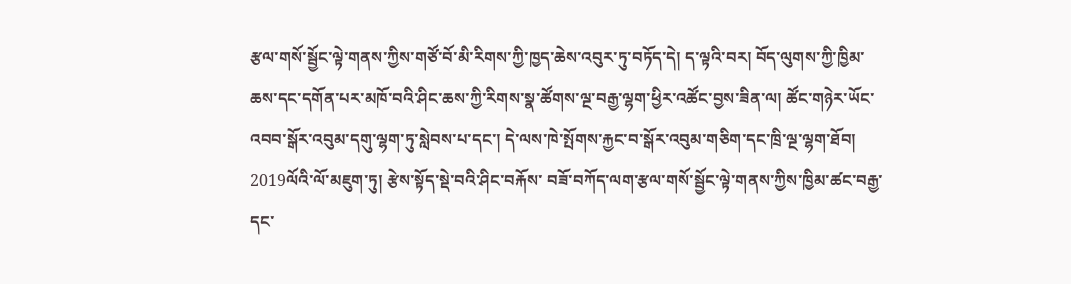རྩལ་གསོ་སྦྱོང་ལྟེ་གནས་ཀྱིས་གཙོ་བོ་མི་རིགས་ཀྱི་ཁྱད་ཆེས་འབུར་ཏུ་བཏོད་དེ། ད་ལྟའི་བར། བོད་ལུགས་ཀྱི་ཁྱིམ་ཆས་དང་དགོན་པར་མཁོ་བའི་ཤིང་ཆས་ཀྱི་རིགས་སྣ་ཚོགས་ལྔ་བརྒྱ་ལྷག་ཕྱིར་འཚོང་བྱས་ཟིན་ལ། ཚོང་གཉེར་ཡོང་འབབ་སྒོར་འབུམ་དགུ་ལྷག་ཏུ་སླེབས་པ་དང་། དེ་ལས་ཁེ་སྤོགས་རྐྱང་བ་སྒོར་འབུམ་གཅིག་དང་ཁྲི་ལྔ་ལྷག་ཐོབ། 2019ལོའི་ལོ་མཇུག་ཏུ། རྩེས་སྟོད་སྡེ་བའི་ཤིང་བརྐོས་ བཟོ་བཀོད་ལག་རྩལ་གསོ་སྦྱོང་ལྟེ་གནས་ཀྱིས་ཁྱིམ་ཚང་བརྒྱ་དང་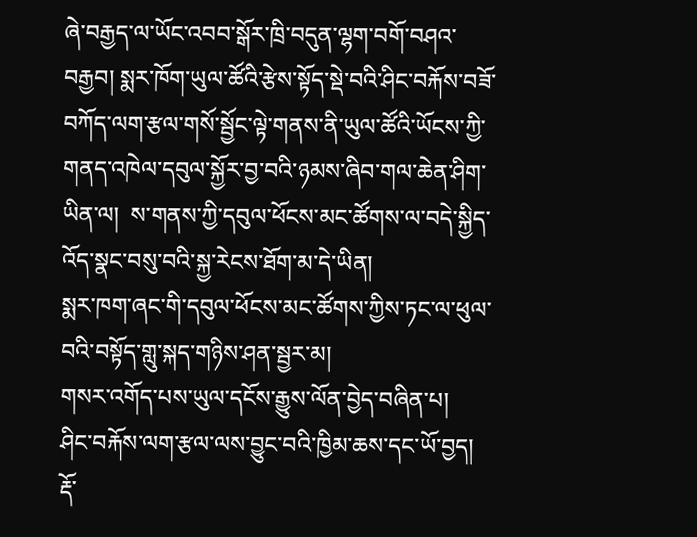ཞེ་བརྒྱད་ལ་ཡོང་འབབ་སྒོར་ཁྲི་བདུན་ལྷག་བགོ་བཤའ་བརྒྱབ། སྨར་ཁོག་ཡུལ་ཚོའི་རྩེས་སྟོད་སྡེ་བའི་ཤིང་བརྐོས་བཟོ་བཀོད་ལག་རྩལ་གསོ་སྦྱོང་ལྟེ་གནས་ནི་ཡུལ་ཚོའི་ཡོངས་ཀྱི་གནད་འཁེལ་དབུལ་སྐྱོར་བྱ་བའི་ཉམས་ཞིབ་གལ་ཆེན་ཤིག་ཡིན་ལ།  ས་གནས་ཀྱི་དབུལ་ཕོངས་མང་ཚོགས་ལ་བདེ་སྐྱིད་འོད་སྣང་བསུ་བའི་སྐྱ་རེངས་ཐོག་མ་དེ་ཡིན།
སྨར་ཁག་ཞང་གི་དབུལ་ཕོངས་མང་ཚོགས་ཀྱིས་ཏང་ལ་ཕུལ་བའི་བསྟོད་གླུ་སྐད་གཉིས་ཤན་སྦྱར་མ།
གསར་འགོད་པས་ཡུལ་དངོས་རྒྱུས་ལོན་བྱེད་བཞིན་པ།
ཤིང་བརྐོས་ལག་རྩལ་ལས་བྱུང་བའི་ཁྱིམ་ཆས་དང་ཡོ་བྱད།
རྡོ་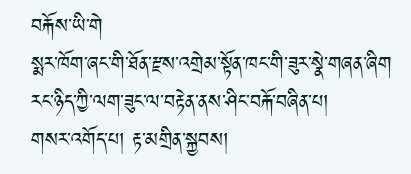བརྐོས་ཡི་གེ
སྨར་ཁོག་ཞང་གི་ཐོན་རྫས་འགྲེམ་སྟོན་ཁང་གི་ཟུར་སྣེ་གཞན་ཞིག
རང་ཉིད་ཀྱི་ལག་ཟུང་ལ་བརྟེན་ནས་ཤིང་བརྐོ་བཞིན་པ།
གསར་འགོད་པ། རྟ་མགྲིན་སྐྱབས།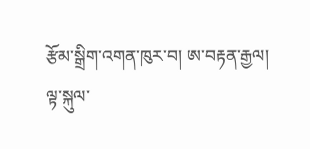རྩོམ་སྒྲིག་འགན་ཁུར་བ། ཨ་བརྟན་རྒྱལ།
ལྟ་སྐུལ་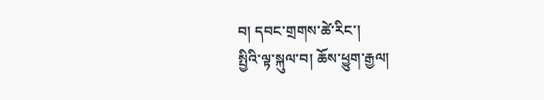བ། དབང་གྲགས་ཚེ་རིང་།
སྤྱིའི་ལྟ་སྐུལ་བ། ཆོས་ཕྱུག་རྒྱལ།